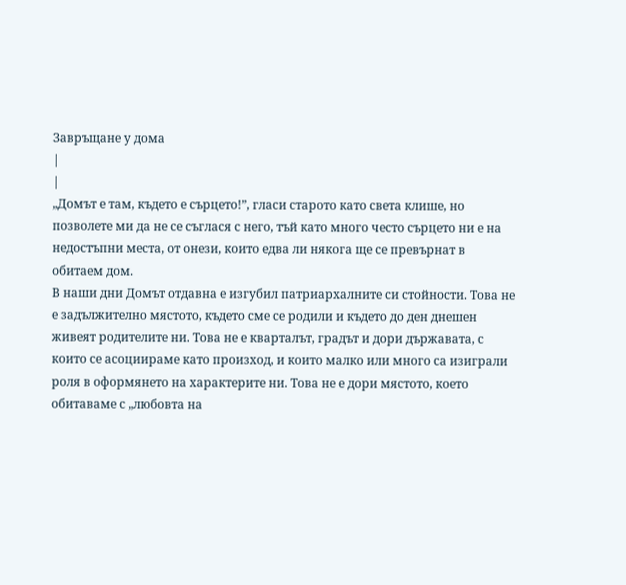Завръщане у дома
|
|
„Домът е там, където е сърцето!”, гласи старото като света клише, но позволете ми да не се съглася с него, тъй като много често сърцето ни е на недостъпни места, от онези, които едва ли някога ще се превърнат в обитаем дом.
В наши дни Домът отдавна е изгубил патриархалните си стойности. Това не е задължително мястото, където сме се родили и където до ден днешен живеят родителите ни. Това не е кварталът, градът и дори държавата, с които се асоциираме като произход, и които малко или много са изиграли роля в оформянето на характерите ни. Това не е дори мястото, което обитаваме с „любовта на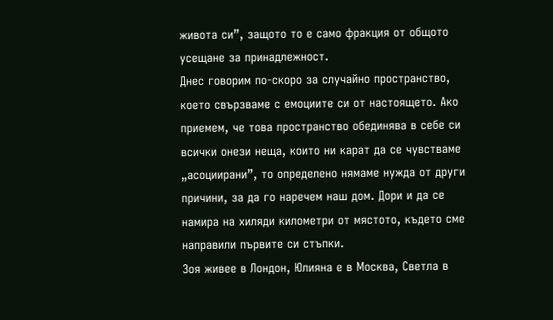живота си”, защото то е само фракция от общото усещане за принадлежност.
Днес говорим по-скоро за случайно пространство, което свързваме с емоциите си от настоящето. Ако приемем, че това пространство обединява в себе си всички онези неща, които ни карат да се чувстваме „асоциирани”, то определено нямаме нужда от други причини, за да го наречем наш дом. Дори и да се намира на хиляди километри от мястото, където сме направили първите си стъпки.
Зоя живее в Лондон, Юлияна е в Москва, Светла в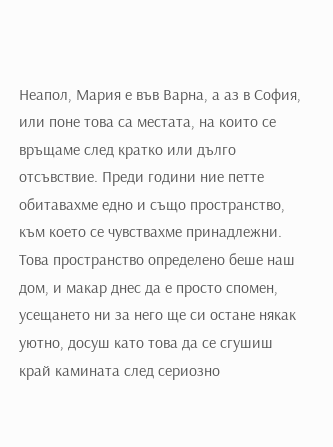Неапол, Мария е във Варна, а аз в София, или поне това са местата, на които се връщаме след кратко или дълго отсъвствие. Преди години ние петте обитавахме едно и също пространство, към което се чувствахме принадлежни. Това пространство определено беше наш дом, и макар днес да е просто спомен, усещането ни за него ще си остане някак уютно, досуш като това да се сгушиш край камината след сериозно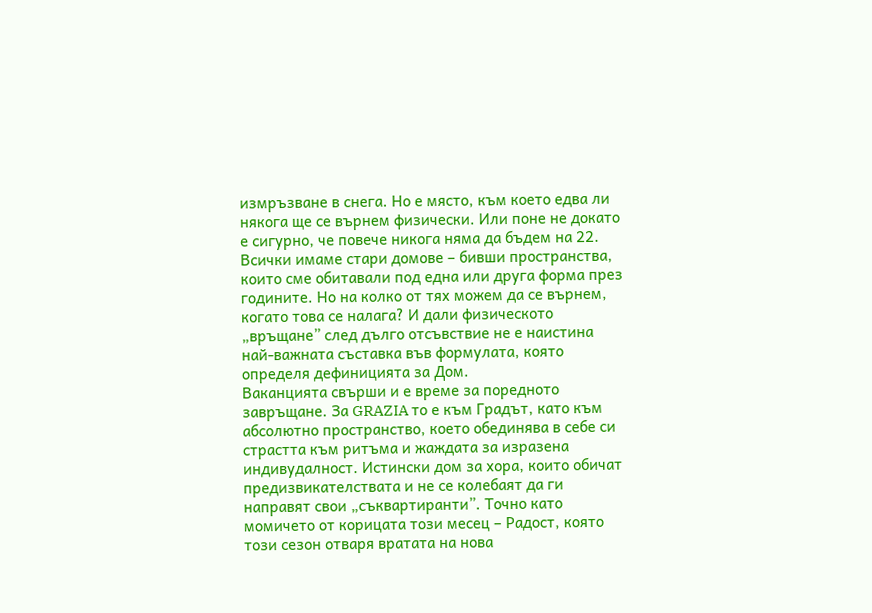измръзване в снега. Но е място, към което едва ли някога ще се върнем физически. Или поне не докато е сигурно, че повече никога няма да бъдем на 22.
Всички имаме стари домове – бивши пространства, които сме обитавали под една или друга форма през годините. Но на колко от тях можем да се върнем, когато това се налага? И дали физическото „връщане” след дълго отсъвствие не е наистина най-важната съставка във формулата, която определя дефиницията за Дом.
Ваканцията свърши и е време за поредното завръщане. За GRAZIA то е към Градът, като към абсолютно пространство, което обединява в себе си страстта към ритъма и жаждата за изразена индивудалност. Истински дом за хора, които обичат предизвикателствата и не се колебаят да ги направят свои „съквартиранти”. Точно като момичето от корицата този месец – Радост, която този сезон отваря вратата на нова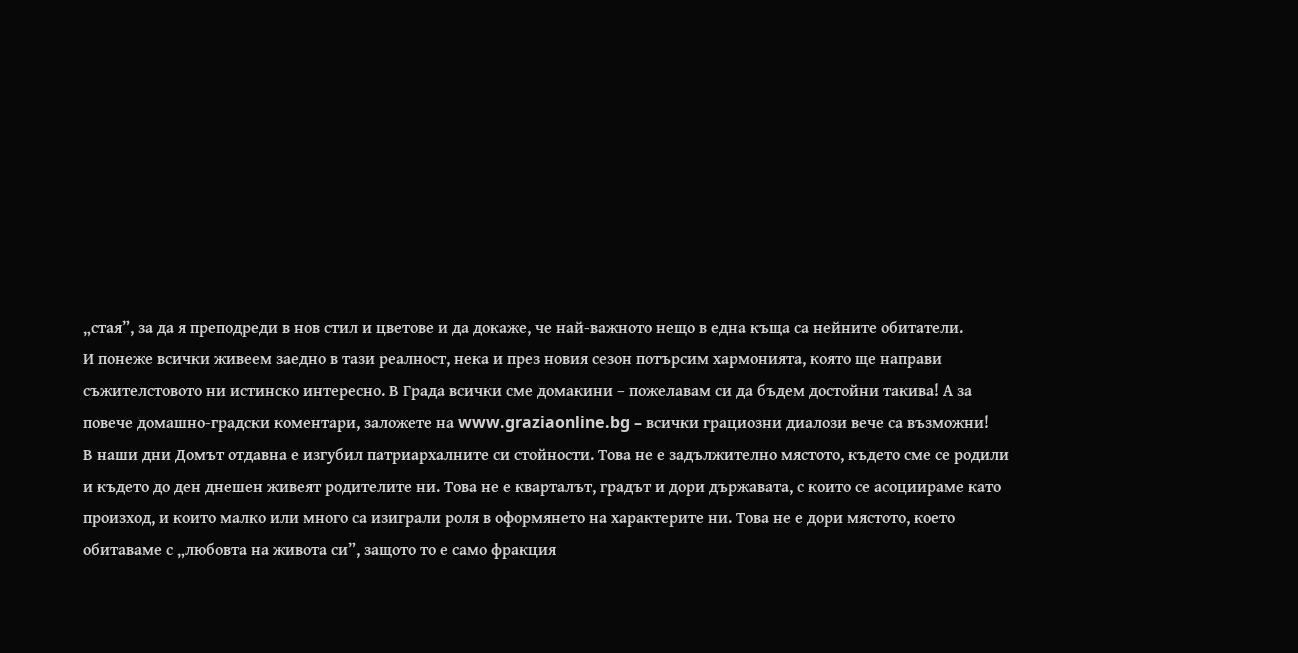„стая”, за да я преподреди в нов стил и цветове и да докаже, че най-важното нещо в една къща са нейните обитатели.
И понеже всички живеем заедно в тази реалност, нека и през новия сезон потърсим хармонията, която ще направи съжителстовото ни истинско интересно. В Града всички сме домакини – пожелавам си да бъдем достойни такива! А за повече домашно-градски коментари, заложете на www.graziaonline.bg – всички грациозни диалози вече са възможни!
В наши дни Домът отдавна е изгубил патриархалните си стойности. Това не е задължително мястото, където сме се родили и където до ден днешен живеят родителите ни. Това не е кварталът, градът и дори държавата, с които се асоциираме като произход, и които малко или много са изиграли роля в оформянето на характерите ни. Това не е дори мястото, което обитаваме с „любовта на живота си”, защото то е само фракция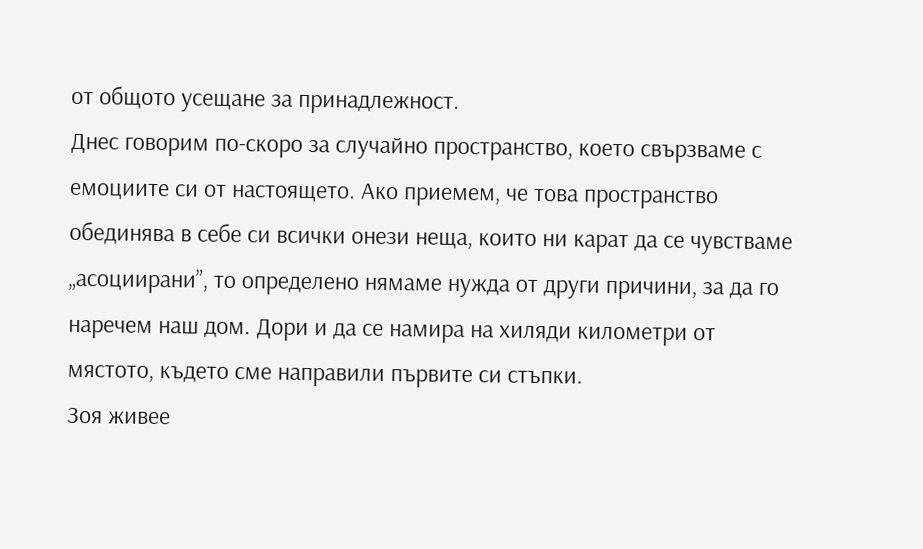от общото усещане за принадлежност.
Днес говорим по-скоро за случайно пространство, което свързваме с емоциите си от настоящето. Ако приемем, че това пространство обединява в себе си всички онези неща, които ни карат да се чувстваме „асоциирани”, то определено нямаме нужда от други причини, за да го наречем наш дом. Дори и да се намира на хиляди километри от мястото, където сме направили първите си стъпки.
Зоя живее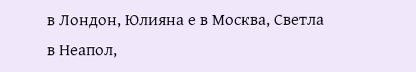в Лондон, Юлияна е в Москва, Светла в Неапол,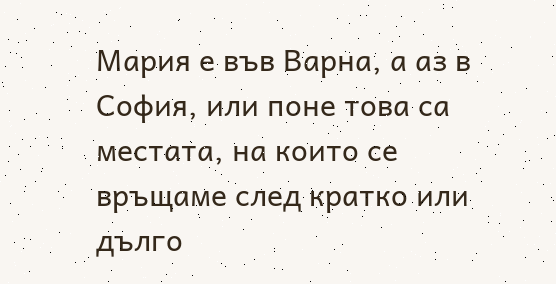Мария е във Варна, а аз в София, или поне това са местата, на които се връщаме след кратко или дълго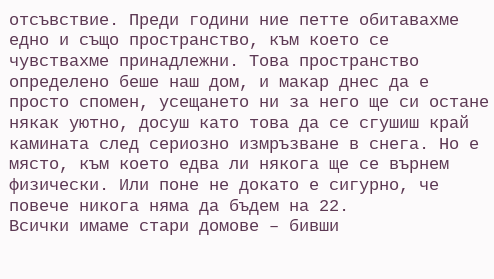отсъвствие. Преди години ние петте обитавахме едно и също пространство, към което се чувствахме принадлежни. Това пространство определено беше наш дом, и макар днес да е просто спомен, усещането ни за него ще си остане някак уютно, досуш като това да се сгушиш край камината след сериозно измръзване в снега. Но е място, към което едва ли някога ще се върнем физически. Или поне не докато е сигурно, че повече никога няма да бъдем на 22.
Всички имаме стари домове – бивши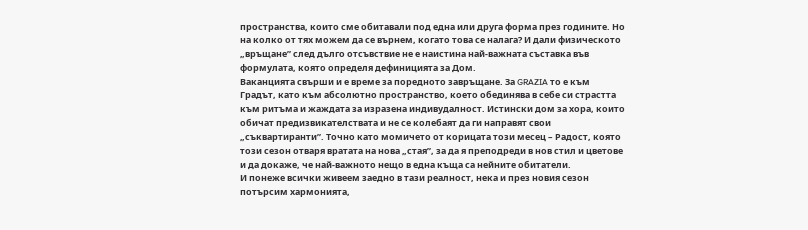пространства, които сме обитавали под една или друга форма през годините. Но на колко от тях можем да се върнем, когато това се налага? И дали физическото „връщане” след дълго отсъвствие не е наистина най-важната съставка във формулата, която определя дефиницията за Дом.
Ваканцията свърши и е време за поредното завръщане. За GRAZIA то е към Градът, като към абсолютно пространство, което обединява в себе си страстта към ритъма и жаждата за изразена индивудалност. Истински дом за хора, които обичат предизвикателствата и не се колебаят да ги направят свои „съквартиранти”. Точно като момичето от корицата този месец – Радост, която този сезон отваря вратата на нова „стая”, за да я преподреди в нов стил и цветове и да докаже, че най-важното нещо в една къща са нейните обитатели.
И понеже всички живеем заедно в тази реалност, нека и през новия сезон потърсим хармонията,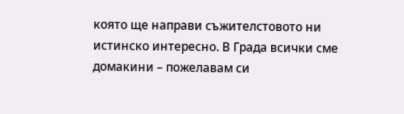която ще направи съжителстовото ни истинско интересно. В Града всички сме домакини – пожелавам си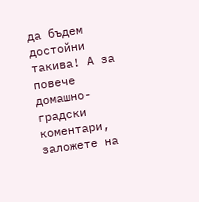да бъдем достойни такива! А за повече домашно-градски коментари, заложете на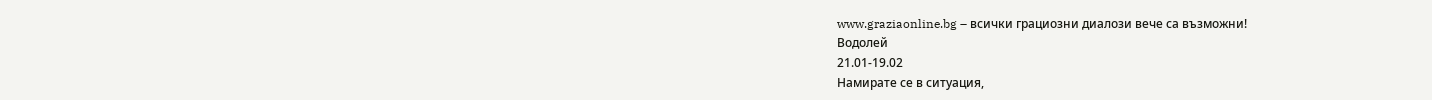www.graziaonline.bg – всички грациозни диалози вече са възможни!
Водолей
21.01-19.02
Намирате се в ситуация,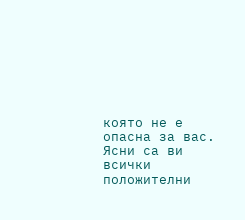която не е опасна за вас. Ясни са ви всички положителни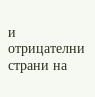и отрицателни страни на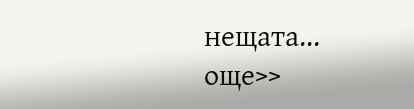нещата...
още>>